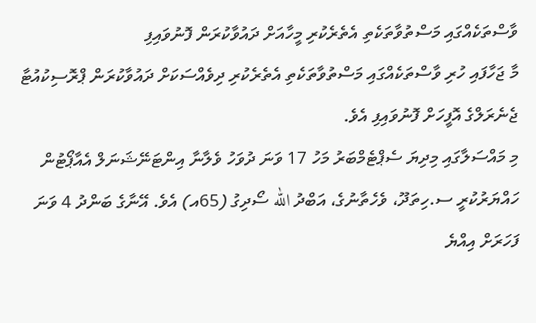ވާސްތަކެއްގައި މަސްތުވާތަކެތި އެތެރެކުރި މީހާއަށް ދައުވާކުރަން ފޮނުވައިފި
މާ ޖަހާފައި ހުރި ވާސްތަކެއްގައި މަސްތުވާތަކެތި އެތެރެކުރި ދިވެއްސަކަށް ދައުވާކުރަން ޕްރޮސިކުއުޓާ ޖެނެރަލްގެ އޮފީހަށް ފޮނުވައިފި އެވެ.
މި މައްސަލާގައި މިދިޔަ ސެޕްޓެމްބަރު މަހު 17 ވަނަ ދުވަހު ވެލާނާ އިންޓަނޭޝަނަލް އެއާޕޯޓުން ހައްޔަރުކުރީ ސ.ހިތަދޫ، ވެހެތާނުގެ، އަބްދު الله ސޯދިގު (65އ) އެވެ. އޭނާގެ ބަންދު 4 ވަނަ ފަހަރަށް އިއްޔެ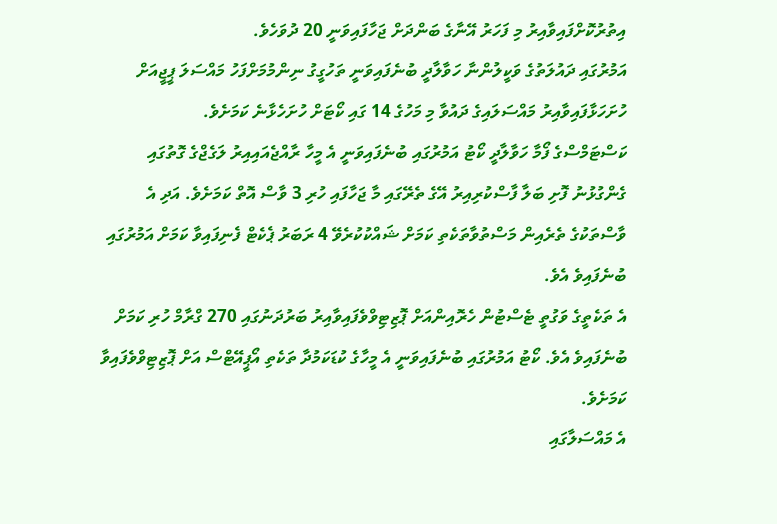އިތުރުކޮށްފައިވާއިރު މި ފަހަރު އޭނާގެ ބަންދަށް ޖަހާފައިވަނީ 20 ދުވަހެވެ.
އަމުރުގައި ދައުލަތުގެ ވަކީލުންނާ ހަވާލާދީ ބުނެފައިވަނީ ތަހުގީގު ނިންމުމަށްފަހު މައްސަލަ ޕީޖީއަށް ހުށަހަޅާފައިވާއިރު މައްސަލައިގެ ދައުވާ މި މަހުގެ 14 ގައި ކޯޓަށް ހުށަހެޅާނެ ކަމަށެވެ.
ކަސްޓަމްސްގެ ފޯމާ ހަވާލާދީ ކޯޓު އަމުރުގައި ބުނެފައިވަނީ އެ މީހާ ރާއްޖެއައިއިރު ލަގެޖްގެ ގޮތުގައި ގެންގުޅުނު ފޮށި ބަލާ ފާސްކުރިއިރު އޭގެ ތެރޭގައި މާ ޖަހާފައި ހުރި 3 ވާސް އޮތް ކަމަށެވެ. އަދި އެ ވާސްތަކުގެ ތެރެއިން މަސްތުވާތަކެތި ކަމަށް ޝައްކުކުރެވޭ 4 ރަބަރު ޕެކެޓް ފެނިފައިވާ ކަމަށް އަމުރުގައި ބުނެފައިވެ އެވެ.
އެ ތަކެތީގެ ވަގުތީ ޓެސްޓުން ހެރޮއިންއަށް ޕޮޒިޓިވްވެފައިވާއިރު ބަރުދަނުގައި 270 ގްރާމް ހުރި ކަމަށް ބުނެފައިވެ އެވެ. ކޯޓު އަމުރުގައި ބުނެފައިވަނީ އެ މީހާގެ ކުޑަކަމުދާ ތަކެތި އޯޕީއޭޓްސް އަށް ޕޮޒިޓިވްވެފައިވާ ކަމަށެވެ.
އެ މައްސަލާގައި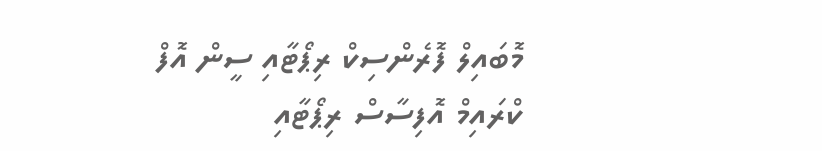މޮބައިލް ފޮރެންސިކް ރިޕޯޓާއި ސީން އޮފް ކްރައިމް އޮފިސާސް ރިޕޯޓާއި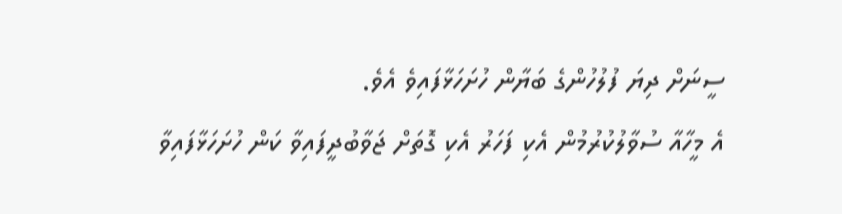ސީނަށް ދިޔަ ފުލުހުންގެ ބަޔާން ހުށަހަޅާފައިވެ އެވެ.
އެ މީހާއާ ސުވާލުކުރުމުން އެކި ފަހަރު އެކި ގޮތަށް ޖަވާބުދީފައިވާ ކަން ހުށަހަޅާފައިވާ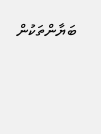ބަޔާންތަކުން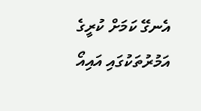އެނގޭ ކަމަށް ކުރީގެ އަމުރުތަކުގައި އައިއޯ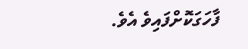ފާހަގަކޮށްފައިވެ އެވެ.